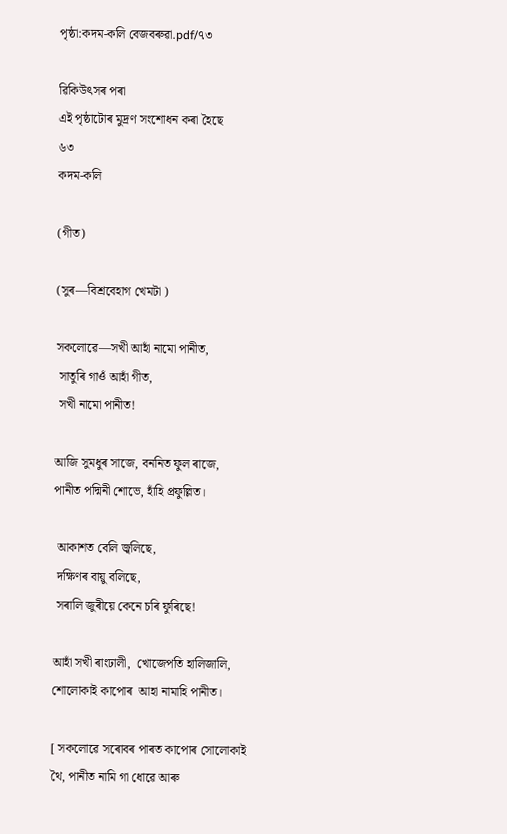পৃষ্ঠা:কদম-কলি বেজবৰুৱা.pdf/৭৩

ৱিকিউৎসৰ পৰা
এই পৃষ্ঠাটোৰ মুদ্ৰণ সংশোধন কৰা হৈছে
৬৩
কদম-কলি

(গীত)

(সুৰ—বিশ্ৰবেহাগ খেমটা )

সকলোৱে—সখী আহাঁ নামো পানীত,
 সাতুৰি গাওঁ আহাঁ গীত,
 সখী নামো পানীত!

আজি সুমধুৰ সাজে, বননিত ফুল ৰাজে,
পানীত পদ্মিনী শোভে, হাঁহি প্ৰফুল্লিত।

 আকাশত বেলি জ্বলিছে,
 দক্ষিণৰ বায়ু বলিছে,
 সৰালি জুৰীয়ে কেনে চৰি ফুৰিছে!

আহাঁ সখী ৰাংঢালী,  খোজেপতি হালিজালি,
শোলোকাই কাপোৰ  আহা নামাহি পানীত।

[ সকলোৱে সৰোবৰ পাৰত কাপোৰ সোলোকাই
থৈ, পানীত নামি গা ধোৱে আৰু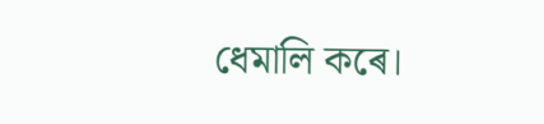ধেমালি কৰে।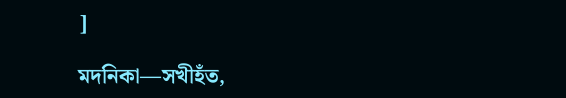]

মদনিকা—সখীহঁত,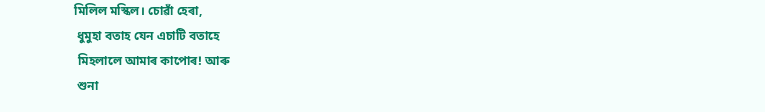মিলিল মস্কিল। চোৱাঁ হেৰা,
 ধুমুহা বতাহ যেন এচাটি বতাহে
 মিহলালে আমাৰ কাপোৰ! আৰু
 শুনা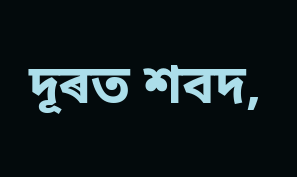দূৰত শবদ,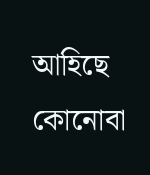আহিছে কোনোবা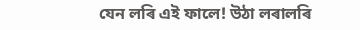যেন লৰি এই ফালে! উঠা লৰালৰি